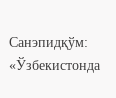Санэпидқўм: «Ўзбекистонда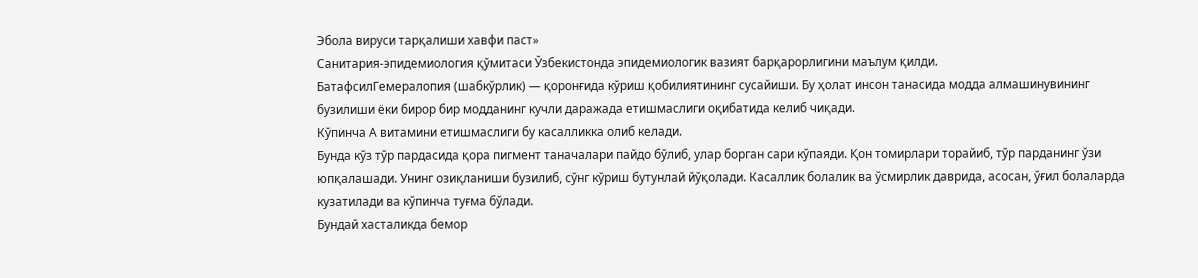Эбола вируси тарқалиши хавфи паст»
Санитария-эпидемиология қўмитаси Ўзбекистонда эпидемиологик вазият барқарорлигини маълум қилди.
БатафсилГемералопия (шабкўрлик) — қоронғида кўриш қобилиятининг сусайиши. Бу ҳолат инсон танасида модда алмашинувининг бузилиши ёки бирор бир модданинг кучли даражада етишмаслиги оқибатида келиб чиқади.
Кўпинча А витамини етишмаслиги бу касалликка олиб келади.
Бунда кўз тўр пардасида қора пигмент таначалари пайдо бўлиб, улар борган сари кўпаяди. Қон томирлари торайиб, тўр парданинг ўзи юпқалашади. Унинг озиқланиши бузилиб, сўнг кўриш бутунлай йўқолади. Касаллик болалик ва ўсмирлик даврида, асосан, ўғил болаларда кузатилади ва кўпинча туғма бўлади.
Бундай хасталикда бемор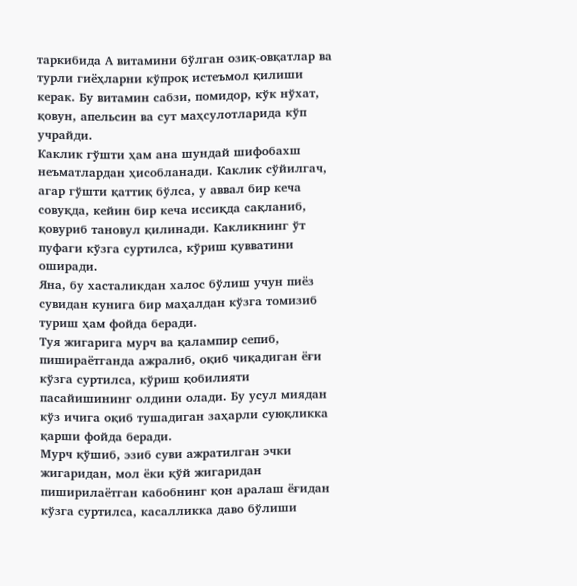таркибида А витамини бўлган озиқ-овқатлар ва турли гиёҳларни кўпроқ истеъмол қилиши керак. Бу витамин сабзи, помидор, кўк нўхат, қовун, апельсин ва сут маҳсулотларида кўп учрайди.
Каклик гўшти ҳам ана шундай шифобахш неъматлардан ҳисобланади. Каклик сўйилгач, агар гўшти қаттиқ бўлса, у аввал бир кеча совуқда, кейин бир кеча иссиқда сақланиб, қовуриб тановул қилинади. Какликнинг ўт пуфаги кўзга суртилса, кўриш қувватини оширади.
Яна, бу хасталикдан халос бўлиш учун пиёз сувидан кунига бир маҳалдан кўзга томизиб туриш ҳам фойда беради.
Туя жигарига мурч ва қалампир сепиб, пишираётганда ажралиб, оқиб чиқадиган ёғи кўзга суртилса, кўриш қобилияти пасайишининг олдини олади. Бу усул миядан кўз ичига оқиб тушадиган заҳарли суюқликка қарши фойда беради.
Мурч қўшиб, эзиб суви ажратилган эчки жигаридан, мол ёки қўй жигаридан пиширилаётган кабобнинг қон аралаш ёғидан кўзга суртилса, касалликка даво бўлиши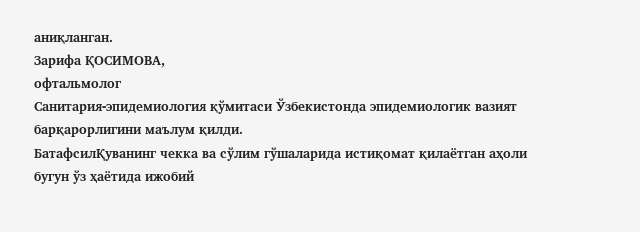аниқланган.
Зарифа ҚОСИМОВА,
офтальмолог
Санитария-эпидемиология қўмитаси Ўзбекистонда эпидемиологик вазият барқарорлигини маълум қилди.
БатафсилҚуванинг чекка ва сўлим гўшаларида истиқомат қилаётган аҳоли бугун ўз ҳаётида ижобий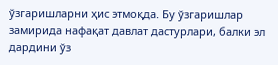ўзгаришларни ҳис этмоқда. Бу ўзгаришлар замирида нафақат давлат дастурлари, балки эл дардини ўз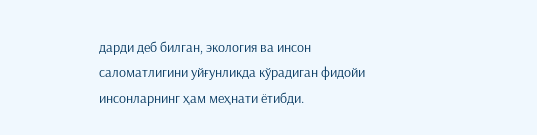дарди деб билган, экология ва инсон саломатлигини уйғунликда кўрадиган фидойи инсонларнинг ҳам меҳнати ётибди.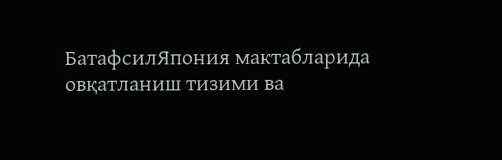БатафсилЯпония мактабларида овқатланиш тизими ва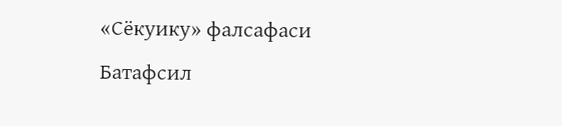«Сёкуику» фалсафаси
Батафсил